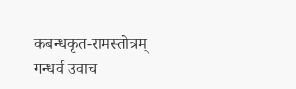कबन्धकृत-रामस्तोत्रम्
गन्धर्व उवाच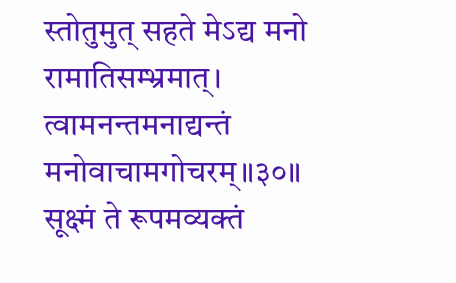स्तोतुमुत् सहते मेऽद्य मनो रामातिसम्भ्रमात्।
त्वामनन्तमनाद्यन्तं मनोवाचामगोचरम्॥३०॥
सूक्ष्मं ते रूपमव्यक्तं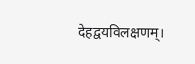देहद्वयविलक्षणम्।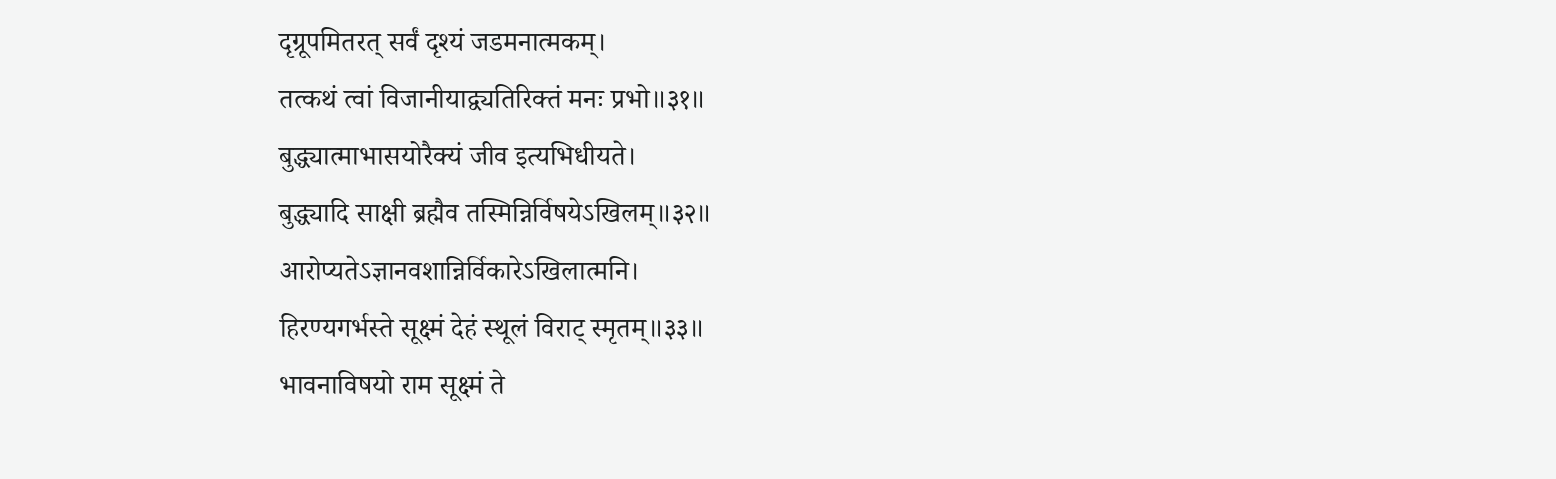दृग्रूपमितरत् सर्वं दृश्यं जडमनात्मकम्।
तत्कथं त्वां विजानीयाद्व्यतिरिक्तं मनः प्रभो॥३१॥
बुद्ध्यात्माभासयोरैक्यं जीव इत्यभिधीयते।
बुद्ध्यादि साक्षी ब्रह्मैव तस्मिन्निर्विषयेऽखिलम्॥३२॥
आरोप्यतेऽज्ञानवशान्निर्विकारेऽखिलात्मनि।
हिरण्यगर्भस्ते सूक्ष्मं देहं स्थूलं विराट् स्मृतम्॥३३॥
भावनाविषयो राम सूक्ष्मं ते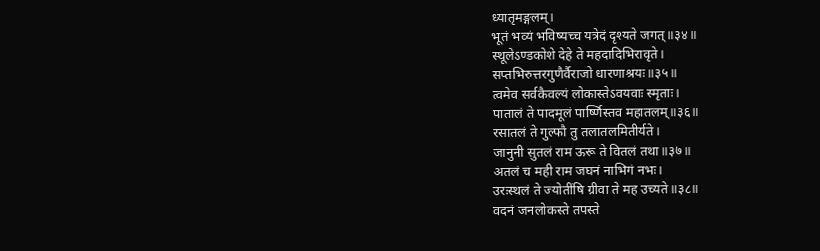ध्यातृमङ्गलम्।
भूतं भव्यं भविष्यच्च यत्रेदं दृश्यते जगत्॥३४॥
स्थूलेऽण्डकोशे देहे ते महदादिभिरावृते।
सप्तभिरुत्तरगुणैर्वैराजो धारणाश्रयः॥३५॥
त्वमेव सर्वकैवल्यं लोकास्तेऽवयवाः स्मृताः।
पातालं ते पादमूलं पार्ष्णिस्तव महातलम्॥३६॥
रसातलं ते गुल्फौ तु तलातलमितीर्यते।
जानुनी सुतलं राम ऊरू ते वितलं तथा॥३७॥
अतलं च मही राम जघनं नाभिगं नभः।
उरःस्थलं ते ज्योतींषि ग्रीवा ते मह उच्यते॥३८॥
वदनं जनलोकस्ते तपस्ते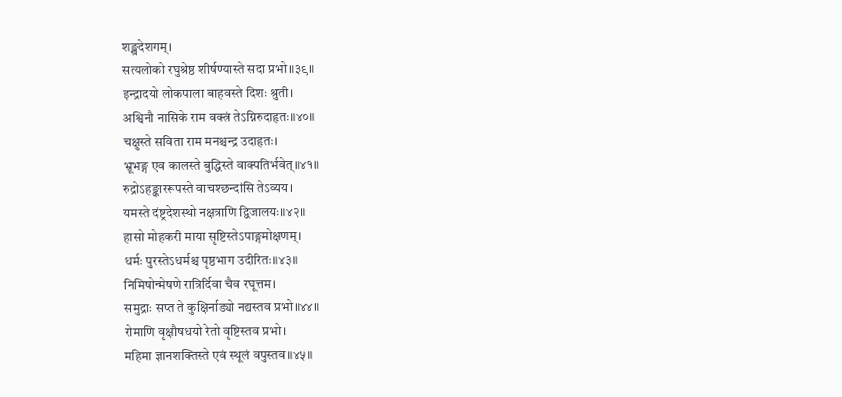शङ्खदेशगम्।
सत्यलोको रघुश्रेष्ठ शीर्षण्यास्ते सदा प्रभो॥३९॥
इन्द्रादयो लोकपाला बाहवस्ते दिशः श्रुती।
अश्विनौ नासिके राम वक्त्रं तेऽग्निरुदाहृतः॥४०॥
चक्षुस्ते सविता राम मनश्चन्द्र उदाहृतः।
भ्रूभङ्ग एव कालस्ते बुद्धिस्ते वाक्पतिर्भवेत्॥४१॥
रुद्रोऽहङ्काररूपस्ते वाचश्छन्दांसि तेऽव्यय।
यमस्ते दंष्ट्रदेशस्थो नक्षत्राणि द्विजालयः॥४२॥
हासो मोहकरी माया सृष्टिस्तेऽपाङ्गमोक्षणम्।
धर्मः पुरस्तेऽधर्मश्च पृष्ठभाग उदीरितः॥४३॥
निमिषोन्मेषणे रात्रिर्दिवा चैव रघूत्तम।
समुद्राः सप्त ते कुक्षिर्नाड्यो नद्यस्तव प्रभो॥४४॥
रोमाणि वृक्षौषधयो रेतो वृष्टिस्तव प्रभो।
महिमा ज्ञानशक्तिस्ते एवं स्थूलं वपुस्तव॥४५॥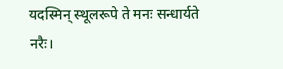यदस्मिन् स्थूलरूपे ते मनः सन्धार्यते नरैः।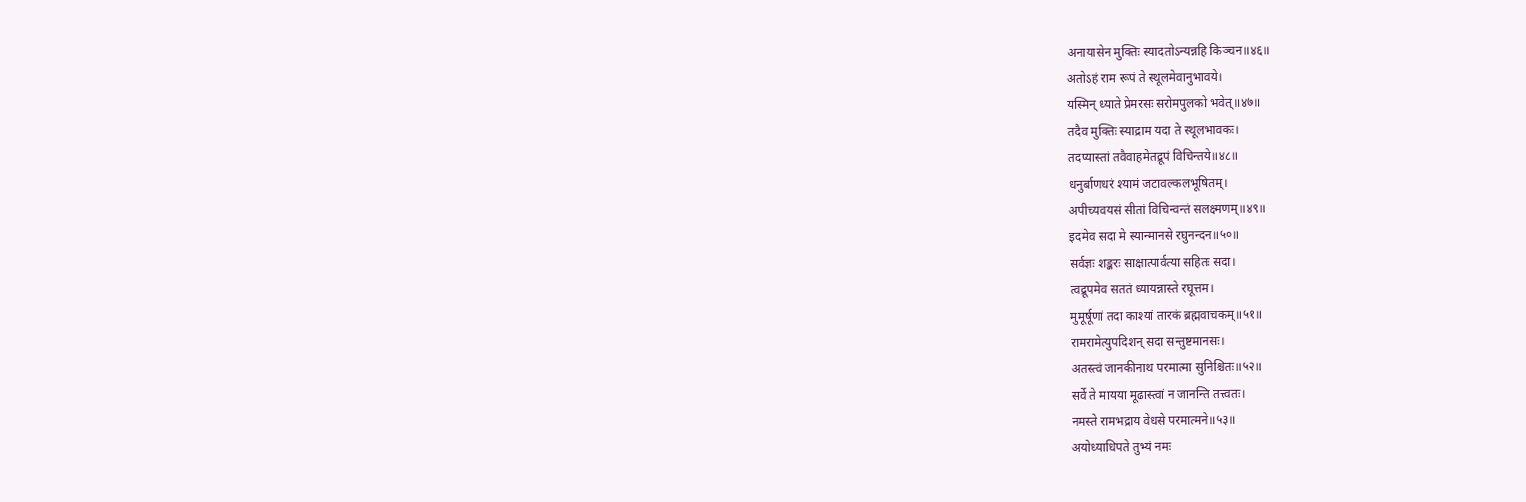अनायासेन मुक्तिः स्यादतोऽन्यन्नहि किञ्चन॥४६॥
अतोऽहं राम रूपं ते स्थूलमेवानुभावये।
यस्मिन् ध्याते प्रेमरसः सरोमपुलको भवेत्॥४७॥
तदैव मुक्तिः स्याद्राम यदा ते स्थूलभावकः।
तदप्यास्तां तवैवाहमेतद्रूपं विचिन्तये॥४८॥
धनुर्बाणधरं श्यामं जटावल्कलभूषितम्।
अपीच्यवयसं सीतां विचिन्वन्तं सलक्ष्मणम्॥४९॥
इदमेव सदा मे स्यान्मानसे रघुनन्दन॥५०॥
सर्वज्ञः शङ्करः साक्षात्पार्वत्या सहितः सदा।
त्वद्रूपमेव सततं ध्यायन्नास्ते रघूत्तम।
मुमूर्षूणां तदा काश्यां तारकं ब्रह्मवाचकम्॥५१॥
रामरामेत्युपदिशन् सदा सन्तुष्टमानसः।
अतस्त्वं जानकीनाथ परमात्मा सुनिश्चितः॥५२॥
सर्वे ते मायया मूढास्त्वां न जानन्ति तत्त्वतः।
नमस्ते रामभद्राय वेधसे परमात्मने॥५३॥
अयोध्याधिपते तुभ्यं नमः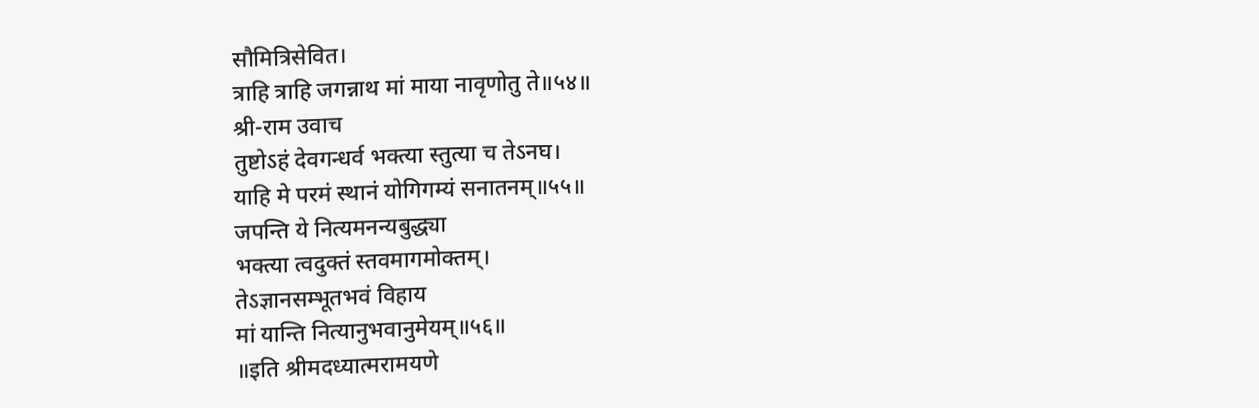सौमित्रिसेवित।
त्राहि त्राहि जगन्नाथ मां माया नावृणोतु ते॥५४॥
श्री-राम उवाच
तुष्टोऽहं देवगन्धर्व भक्त्या स्तुत्या च तेऽनघ।
याहि मे परमं स्थानं योगिगम्यं सनातनम्॥५५॥
जपन्ति ये नित्यमनन्यबुद्ध्या
भक्त्या त्वदुक्तं स्तवमागमोक्तम्।
तेऽज्ञानसम्भूतभवं विहाय
मां यान्ति नित्यानुभवानुमेयम्॥५६॥
॥इति श्रीमदध्यात्मरामयणे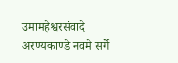उमामहेश्वरसंवादे
अरण्यकाण्डे नवमे सर्गे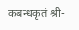कबन्धकृतं श्री-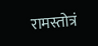रामस्तोत्रं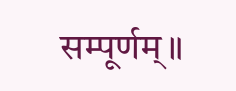सम्पूर्णम्॥